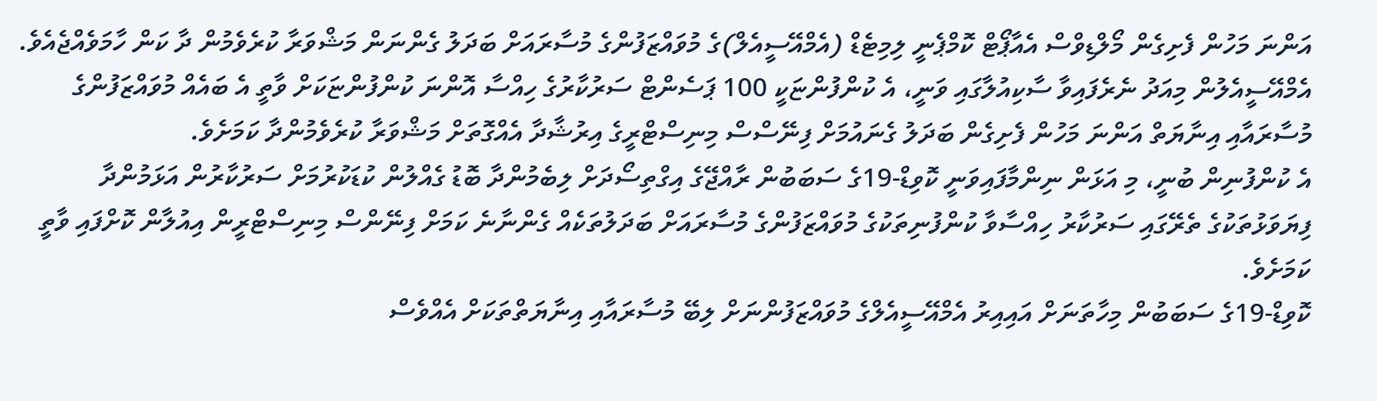އަންނަ މަހުން ފެށިގެން މޯލްޑިވްސް އެއާޕޯޓް ކޮމްޕެނީ ލިމިޓެޑް (އެމްއޭސީއެލް)ގެ މުވައްޒަފުންގެ މުސާރައަށް ބަދަލު ގެންނަން މަޝްވަރާ ކުރެވެމުން ދާ ކަން ހާމަވެއްޖެއެވެ.
އެމްއޭސީއެލުން މިއަދު ނެރެފައިވާ ސާކިއުލާގައި ވަނީ، އެ ކުންފުންޏަކީ 100 ޕަސެންޓް ސަރުކާރުގެ ހިއްސާ އޮންނަ ކުންފުންޏަކަށް ވާތީ އެ ބައެއް މުވައްޒަފުންގެ މުސާރައާއި އިނާޔަތް އަންނަ މަހުން ފެށިގެން ބަދަލު ގެނައުމަށް ފިނޭސްސް މިނިސްޓްރީގެ އިރުޝާދާ އެއްގޮތަށް މަޝްވަރާ ކުރެވެމުންދާ ކަމަށެވެ.
އެ ކުންފުނިން ބުނީ، މި އަޅަން ނިންމާފައިވަނީ ކޮވިޑް-19ގެ ސަބަބުން ރާއްޖޭގެ އިގްތިސޯދަށް ލިބެމުންދާ ބޮޑު ގެއްލުން ކުޑަކުރުމަށް ސަރުކާރުން އަޅަމުންދާ ފިޔަވަޅުތަކުގެ ތެރޭގައި ސަރުކާރު ހިއްސާވާ ކުންފުނިތަކުގެ މުވައްޒަފުންގެ މުސާރައަށް ބަދަލުތަކެއް ގެންނާނެ ކަމަށް ފިނޭންސް މިނިސްޓްރީން އިއުލާން ކޮށްފައި ވާތީ ކަމަށެވެ.
ކޮވިޑް-19ގެ ސަބަބުން މިހާތަނަށް އައިއިރު އެމްއޭސީއެލްގެ މުވައްޒަފުންނަށް ލިބޭ މުސާރައާއި އިނާޔަތްތަކަށް އެއްވެސް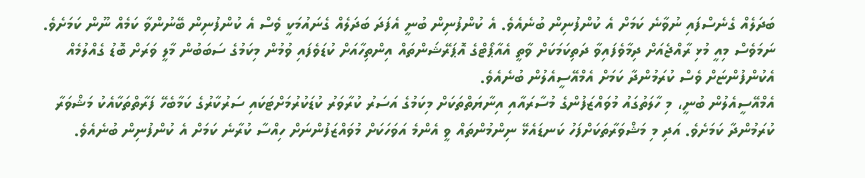ބަދަލެއް ގެނެސްފައި ނުވާނެ ކަމަށް އެ ކުންފުނިން ބުނެއެވެ. އެ ކުންފުނިން ބުނީ އެފަދަ ބަދަލެއް ގެނައުމަކީ ވެސް އެ ކުންފުނިން ބޭނުންވާ ކަމެއް ނޫން ކަމަށެވެ. ނަމަވެސް މިއީ މުޅި ރާއްޖެއަށް ދިމާވެފައިވާ ދަތިކަމަކަށް ވާތީ އެއާޕޯޓްގެ އޮޕަރޭޝަންތައް އިންތިހާއަށް ކުޑަވެފައި ވުމުން މިކަމުގެ ސަބަބުން މާލީ ވަރަށް ބޮޑު ގެއްލުމެއް އެކުންފުންޏަށް ވެސް ކުރަމުންދާ ކަމަށް އެމްއޭސީއެލުން ބުނެއެވެ.
އެމްއޭސީއެލުން ބުނީ، މި ހާލަތުގައު މުވައްޒަފުންގެ މުސާރައާއި އިނާޔަތްތަކަށް މިކަމުގެ އަސަރު ކުރާވަރު ކުޑަކުރުމަށްޓަކައި ސަރުކާރުގެ ކަމާބެހޭ ފަރާތްތަކާއެކު މަޝްވަރާ ކުރަމުންދާ ކަމަށެވެ. އަދި މި މަޝްވަރާތަކަށްފަހު ކަނޑައެޅޭ ނިންމުންތައް ވީ އެންމެ އަވަހަކަށް މުވައްޒަފުންނަށް ހިއްސާ ކުރާނެ ކަމަށް އެ ކުންފުނިން ބުނެއެވެ.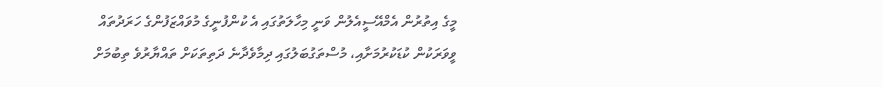މީގެ އިތުރުން އެމްއޭސީއެލުން ވަނީ މިހާލަތުގައި އެ ކުންފުނީގެ މުވައްޒަފުންގެ ހަރަދުތައް ވީވަރަކުން ކުޑަކުރުމަށާއި، މުސްތަގުބަލުގައި ދިމާވެދާނެ ދަތިތަކަށް ތައްޔާރުވެ ތިބުމަށް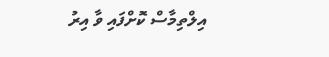އިލްތިމާސް ކޮށްފައި ވާ އިރު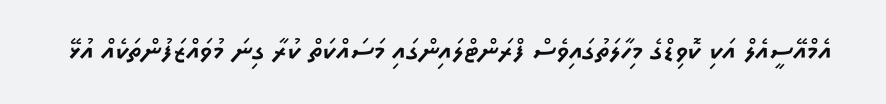އެމްއޭސީއެލް އަކި ކޮވިޑްގެ މިހާލަތުގައިވެސް ފްރަންޓްލައިންގައި މަސައްކަތް ކުރާ ގިނަ މުވައްޒަފުންތަކެއް އުޅޭ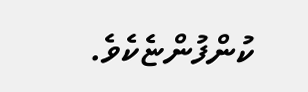ކުންފުންޏެކެވެ.